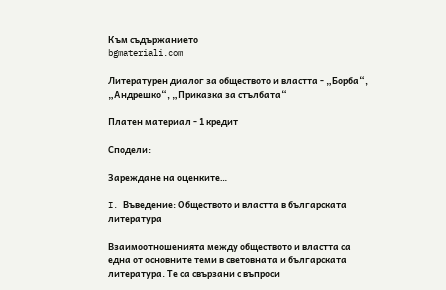Към съдържанието
bgmateriali.com

Литературен диалог за обществото и властта - „Борба“, „Андрешко“, „Приказка за стълбата“

Платен материал - 1 кредит

Сподели:

Зареждане на оценките…

I. Въведение: Обществото и властта в българската литература

Взаимоотношенията между обществото и властта са една от основните теми в световната и българската литература. Те са свързани с въпроси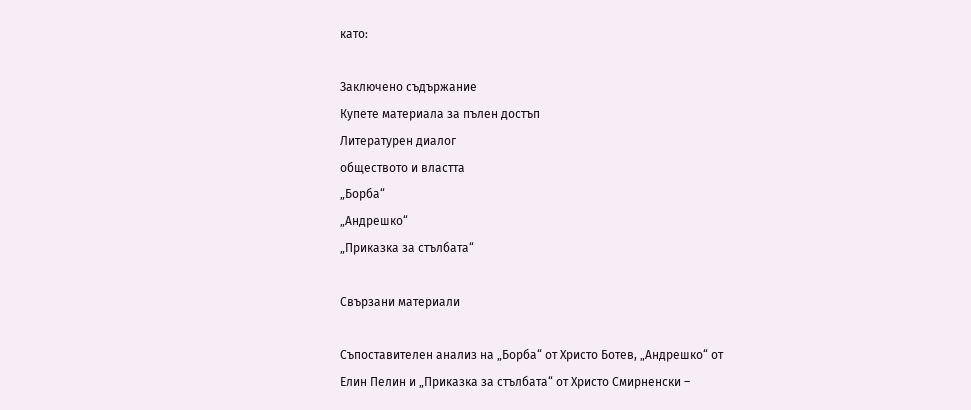като:

Заключено съдържание
Купете материала за пълен достъп
Литературен диалог
обществото и властта
„Борба“
„Андрешко“
„Приказка за стълбата“

Свързани материали

Съпоставителен анализ на „Борба“ от Христо Ботев, „Андрешко“ от Елин Пелин и „Приказка за стълбата“ от Христо Смирненски –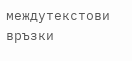междутекстови връзки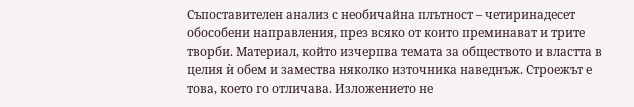Съпоставителен анализ с необичайна плътност – четиринадесет обособени направления, през всяко от които преминават и трите творби. Материал, който изчерпва темата за обществото и властта в целия ѝ обем и замества няколко източника наведнъж. Строежът е това, което го отличава. Изложението не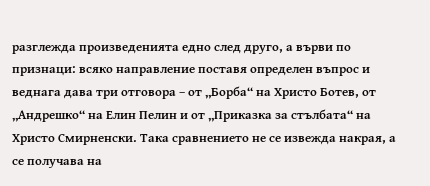разглежда произведенията едно след друго, а върви по признаци: всяко направление поставя определен въпрос и веднага дава три отговора – от „Борба“ на Христо Ботев, от „Андрешко“ на Елин Пелин и от „Приказка за стълбата“ на Христо Смирненски. Така сравнението не се извежда накрая, а се получава на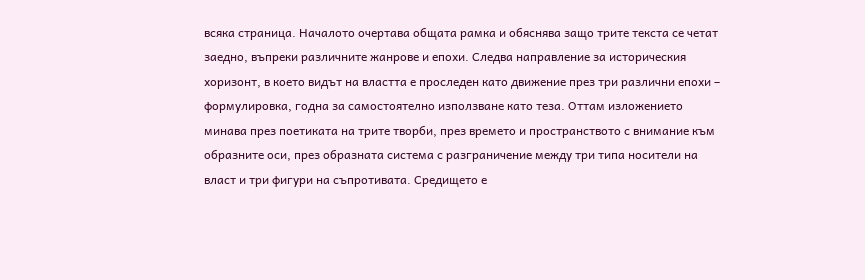всяка страница. Началото очертава общата рамка и обяснява защо трите текста се четат заедно, въпреки различните жанрове и епохи. Следва направление за историческия хоризонт, в което видът на властта е проследен като движение през три различни епохи – формулировка, годна за самостоятелно използване като теза. Оттам изложението минава през поетиката на трите творби, през времето и пространството с внимание към образните оси, през образната система с разграничение между три типа носители на власт и три фигури на съпротивата. Средището е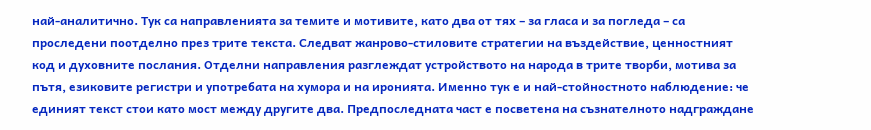най-аналитично. Тук са направленията за темите и мотивите, като два от тях – за гласа и за погледа – са проследени поотделно през трите текста. Следват жанрово-стиловите стратегии на въздействие, ценностният код и духовните послания. Отделни направления разглеждат устройството на народа в трите творби, мотива за пътя, езиковите регистри и употребата на хумора и на иронията. Именно тук е и най-стойностното наблюдение: че единият текст стои като мост между другите два. Предпоследната част е посветена на съзнателното надграждане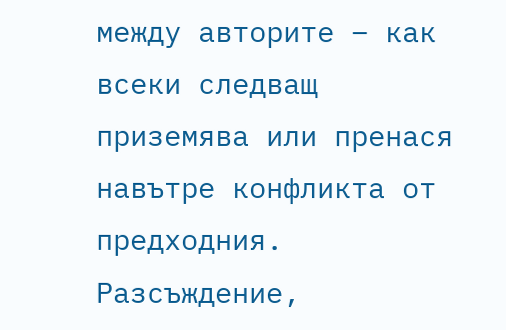между авторите – как всеки следващ приземява или пренася навътре конфликта от предходния. Разсъждение,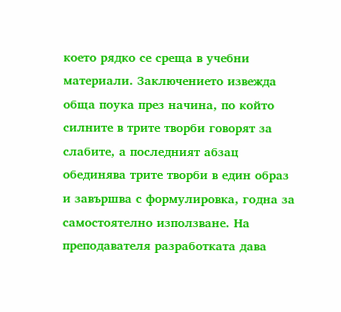което рядко се среща в учебни материали. Заключението извежда обща поука през начина, по който силните в трите творби говорят за слабите, а последният абзац обединява трите творби в един образ и завършва с формулировка, годна за самостоятелно използване. На преподавателя разработката дава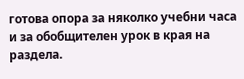готова опора за няколко учебни часа и за обобщителен урок в края на раздела.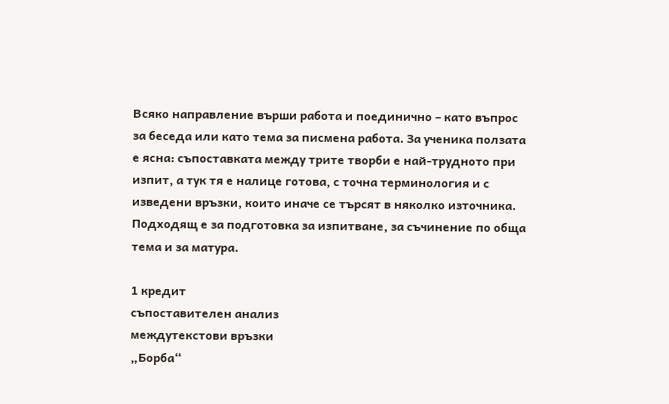Всяко направление върши работа и поединично – като въпрос за беседа или като тема за писмена работа. За ученика ползата е ясна: съпоставката между трите творби е най-трудното при изпит, а тук тя е налице готова, с точна терминология и с изведени връзки, които иначе се търсят в няколко източника. Подходящ е за подготовка за изпитване, за съчинение по обща тема и за матура.

1 кредит
съпоставителен анализ
междутекстови връзки
„Борба“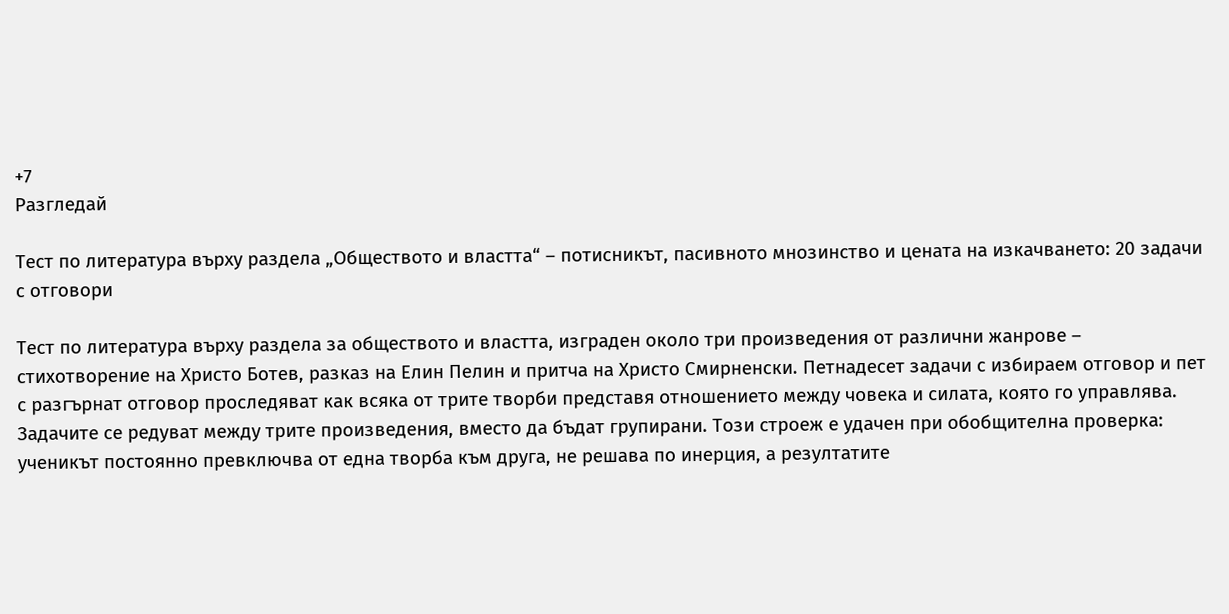+7
Разгледай

Тест по литература върху раздела „Обществото и властта“ – потисникът, пасивното мнозинство и цената на изкачването: 20 задачи с отговори

Тест по литература върху раздела за обществото и властта, изграден около три произведения от различни жанрове – стихотворение на Христо Ботев, разказ на Елин Пелин и притча на Христо Смирненски. Петнадесет задачи с избираем отговор и пет с разгърнат отговор проследяват как всяка от трите творби представя отношението между човека и силата, която го управлява. Задачите се редуват между трите произведения, вместо да бъдат групирани. Този строеж е удачен при обобщителна проверка: ученикът постоянно превключва от една творба към друга, не решава по инерция, а резултатите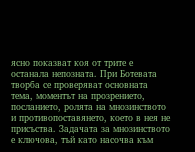ясно показват коя от трите е останала непозната. При Ботевата творба се проверяват основната тема, моментът на прозрението, посланието, ролята на мнозинството и противопоставянето, което в нея не присъства. Задачата за мнозинството е ключова, тъй като насочва към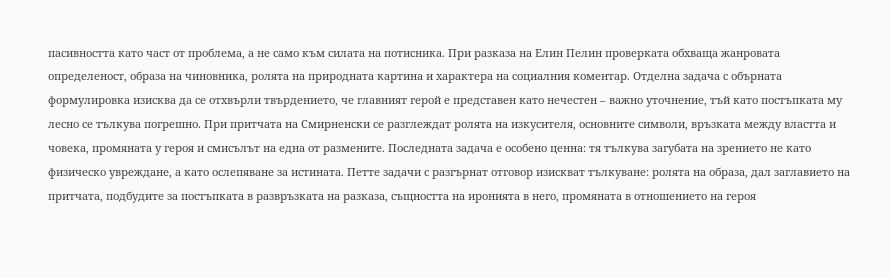пасивността като част от проблема, а не само към силата на потисника. При разказа на Елин Пелин проверката обхваща жанровата определеност, образа на чиновника, ролята на природната картина и характера на социалния коментар. Отделна задача с обърната формулировка изисква да се отхвърли твърдението, че главният герой е представен като нечестен – важно уточнение, тъй като постъпката му лесно се тълкува погрешно. При притчата на Смирненски се разглеждат ролята на изкусителя, основните символи, връзката между властта и човека, промяната у героя и смисълът на една от размените. Последната задача е особено ценна: тя тълкува загубата на зрението не като физическо увреждане, а като ослепяване за истината. Петте задачи с разгърнат отговор изискват тълкуване: ролята на образа, дал заглавието на притчата, подбудите за постъпката в развръзката на разказа, същността на иронията в него, промяната в отношението на героя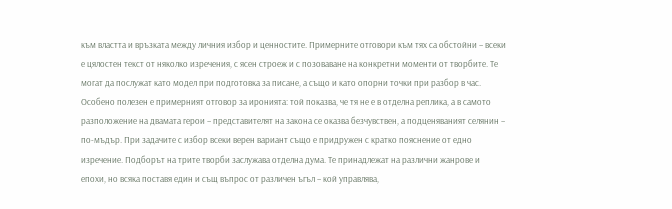към властта и връзката между личния избор и ценностите. Примерните отговори към тях са обстойни – всеки е цялостен текст от няколко изречения, с ясен строеж и с позоваване на конкретни моменти от творбите. Те могат да послужат като модел при подготовка за писане, а също и като опорни точки при разбор в час. Особено полезен е примерният отговор за иронията: той показва, че тя не е в отделна реплика, а в самото разположение на двамата герои – представителят на закона се оказва безчувствен, а подценяваният селянин – по-мъдър. При задачите с избор всеки верен вариант също е придружен с кратко пояснение от едно изречение. Подборът на трите творби заслужава отделна дума. Те принадлежат на различни жанрове и епохи, но всяка поставя един и същ въпрос от различен ъгъл – кой управлява,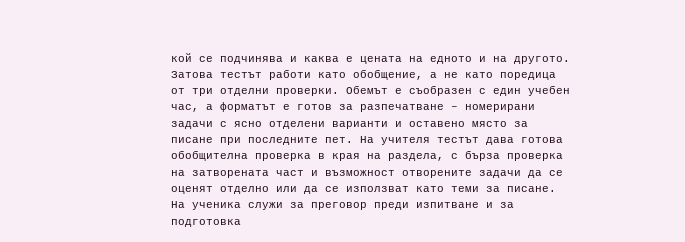кой се подчинява и каква е цената на едното и на другото. Затова тестът работи като обобщение, а не като поредица от три отделни проверки. Обемът е съобразен с един учебен час, а форматът е готов за разпечатване – номерирани задачи с ясно отделени варианти и оставено място за писане при последните пет. На учителя тестът дава готова обобщителна проверка в края на раздела, с бърза проверка на затворената част и възможност отворените задачи да се оценят отделно или да се използват като теми за писане. На ученика служи за преговор преди изпитване и за подготовка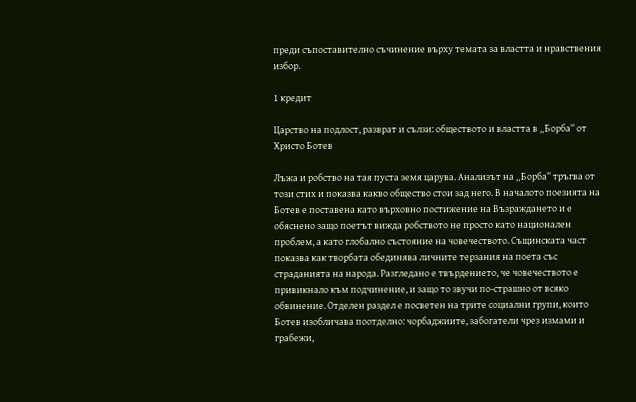преди съпоставително съчинение върху темата за властта и нравствения избор.

1 кредит

Царство на подлост, разврат и сълзи: обществото и властта в „Борба“ от Христо Ботев

Лъжа и робство на тая пуста земя царува. Анализът на „Борба“ тръгва от този стих и показва какво общество стои зад него. В началото поезията на Ботев е поставена като върховно постижение на Възраждането и е обяснено защо поетът вижда робството не просто като национален проблем, а като глобално състояние на човечеството. Същинската част показва как творбата обединява личните терзания на поета със страданията на народа. Разгледано е твърдението, че човечеството е привикнало към подчинение, и защо то звучи по-страшно от всяко обвинение. Отделен раздел е посветен на трите социални групи, които Ботев изобличава поотделно: чорбаджиите, забогатели чрез измами и грабежи,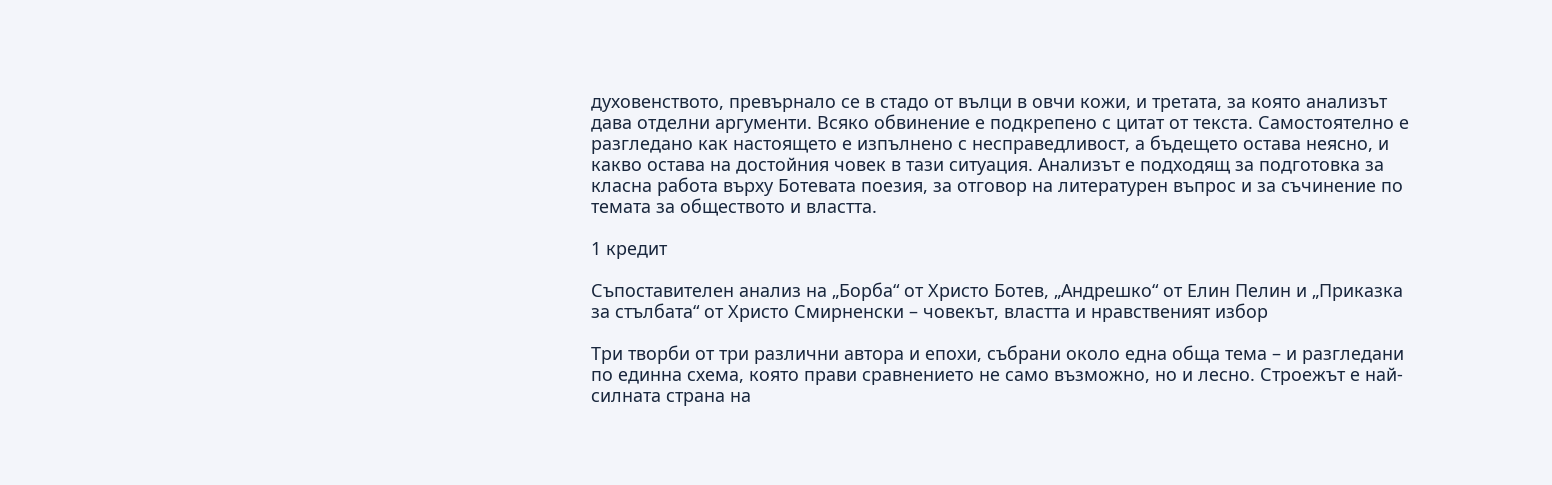духовенството, превърнало се в стадо от вълци в овчи кожи, и третата, за която анализът дава отделни аргументи. Всяко обвинение е подкрепено с цитат от текста. Самостоятелно е разгледано как настоящето е изпълнено с несправедливост, а бъдещето остава неясно, и какво остава на достойния човек в тази ситуация. Анализът е подходящ за подготовка за класна работа върху Ботевата поезия, за отговор на литературен въпрос и за съчинение по темата за обществото и властта.

1 кредит

Съпоставителен анализ на „Борба“ от Христо Ботев, „Андрешко“ от Елин Пелин и „Приказка за стълбата“ от Христо Смирненски – човекът, властта и нравственият избор

Три творби от три различни автора и епохи, събрани около една обща тема – и разгледани по единна схема, която прави сравнението не само възможно, но и лесно. Строежът е най-силната страна на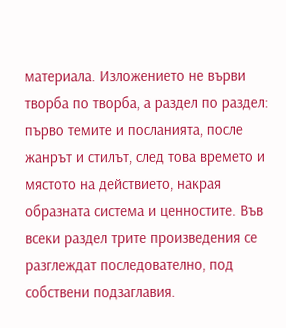материала. Изложението не върви творба по творба, а раздел по раздел: първо темите и посланията, после жанрът и стилът, след това времето и мястото на действието, накрая образната система и ценностите. Във всеки раздел трите произведения се разглеждат последователно, под собствени подзаглавия.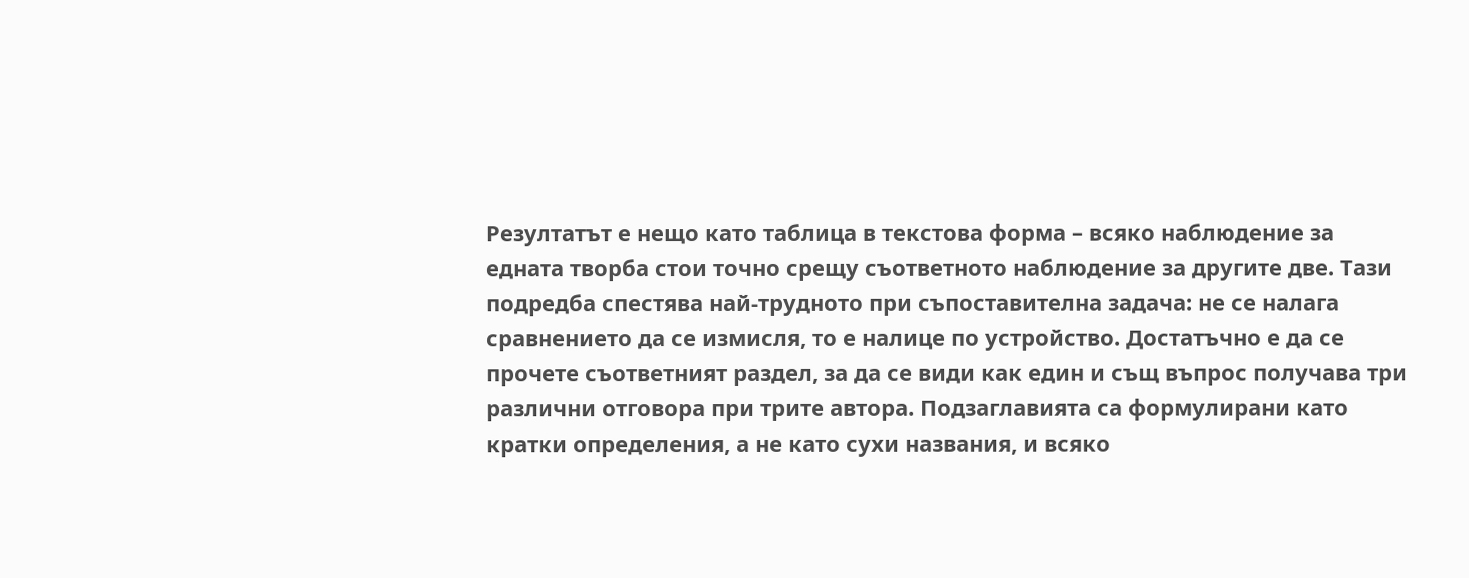Резултатът е нещо като таблица в текстова форма – всяко наблюдение за едната творба стои точно срещу съответното наблюдение за другите две. Тази подредба спестява най-трудното при съпоставителна задача: не се налага сравнението да се измисля, то е налице по устройство. Достатъчно е да се прочете съответният раздел, за да се види как един и същ въпрос получава три различни отговора при трите автора. Подзаглавията са формулирани като кратки определения, а не като сухи названия, и всяко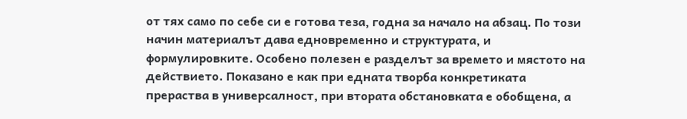от тях само по себе си е готова теза, годна за начало на абзац. По този начин материалът дава едновременно и структурата, и формулировките. Особено полезен е разделът за времето и мястото на действието. Показано е как при едната творба конкретиката прераства в универсалност, при втората обстановката е обобщена, а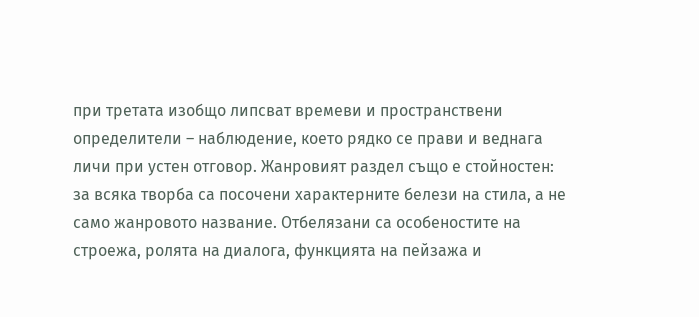при третата изобщо липсват времеви и пространствени определители – наблюдение, което рядко се прави и веднага личи при устен отговор. Жанровият раздел също е стойностен: за всяка творба са посочени характерните белези на стила, а не само жанровото название. Отбелязани са особеностите на строежа, ролята на диалога, функцията на пейзажа и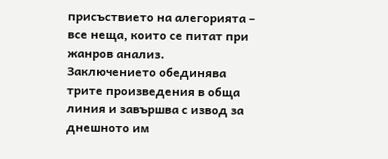присъствието на алегорията – все неща, които се питат при жанров анализ. Заключението обединява трите произведения в обща линия и завършва с извод за днешното им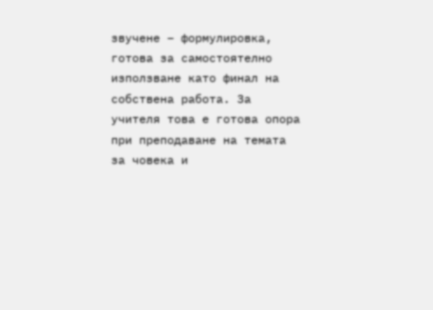звучене – формулировка, готова за самостоятелно използване като финал на собствена работа. За учителя това е готова опора при преподаване на темата за човека и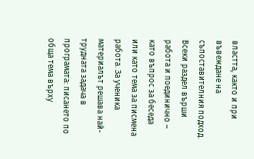властта, както и при въвеждане на съпоставителния подход. Всеки раздел върши работа и поединично – като въпрос за беседа или като тема за писмена работа. За ученика материалът решава най-трудната задача в програмата: писането по обща тема върху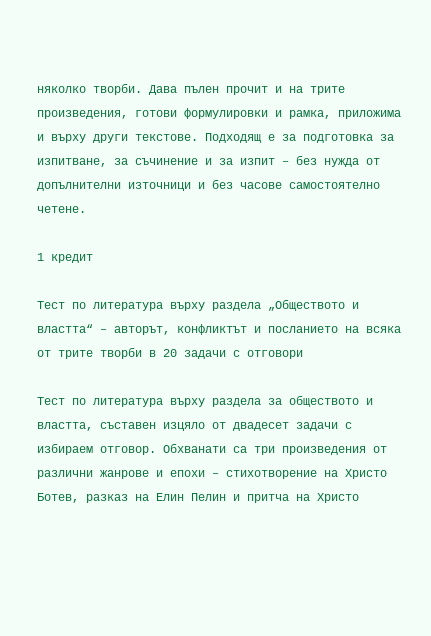няколко творби. Дава пълен прочит и на трите произведения, готови формулировки и рамка, приложима и върху други текстове. Подходящ е за подготовка за изпитване, за съчинение и за изпит – без нужда от допълнителни източници и без часове самостоятелно четене.

1 кредит

Тест по литература върху раздела „Обществото и властта“ – авторът, конфликтът и посланието на всяка от трите творби в 20 задачи с отговори

Тест по литература върху раздела за обществото и властта, съставен изцяло от двадесет задачи с избираем отговор. Обхванати са три произведения от различни жанрове и епохи – стихотворение на Христо Ботев, разказ на Елин Пелин и притча на Христо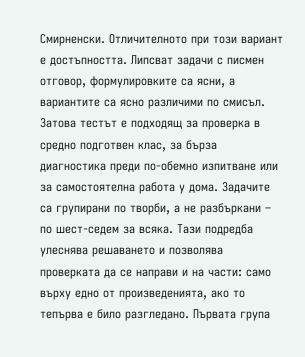Смирненски. Отличителното при този вариант е достъпността. Липсват задачи с писмен отговор, формулировките са ясни, а вариантите са ясно различими по смисъл. Затова тестът е подходящ за проверка в средно подготвен клас, за бърза диагностика преди по-обемно изпитване или за самостоятелна работа у дома. Задачите са групирани по творби, а не разбъркани – по шест-седем за всяка. Тази подредба улеснява решаването и позволява проверката да се направи и на части: само върху едно от произведенията, ако то тепърва е било разгледано. Първата група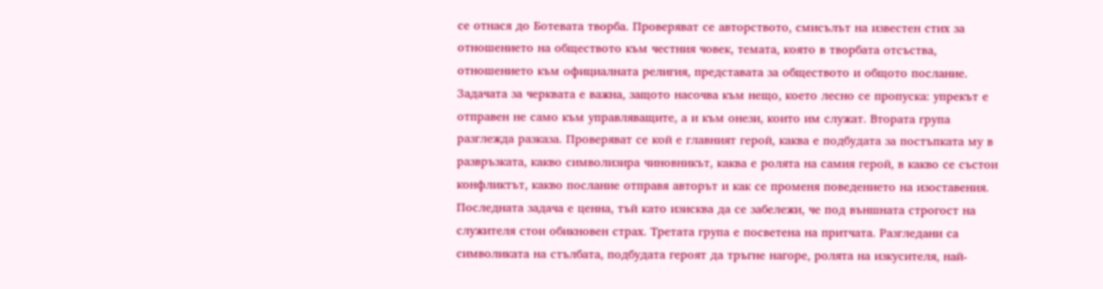се отнася до Ботевата творба. Проверяват се авторството, смисълът на известен стих за отношението на обществото към честния човек, темата, която в творбата отсъства, отношението към официалната религия, представата за обществото и общото послание. Задачата за черквата е важна, защото насочва към нещо, което лесно се пропуска: упрекът е отправен не само към управляващите, а и към онези, които им служат. Втората група разглежда разказа. Проверяват се кой е главният герой, каква е подбудата за постъпката му в развръзката, какво символизира чиновникът, каква е ролята на самия герой, в какво се състои конфликтът, какво послание отправя авторът и как се променя поведението на изоставения. Последната задача е ценна, тъй като изисква да се забележи, че под външната строгост на служителя стои обикновен страх. Третата група е посветена на притчата. Разгледани са символиката на стълбата, подбудата героят да тръгне нагоре, ролята на изкусителя, най-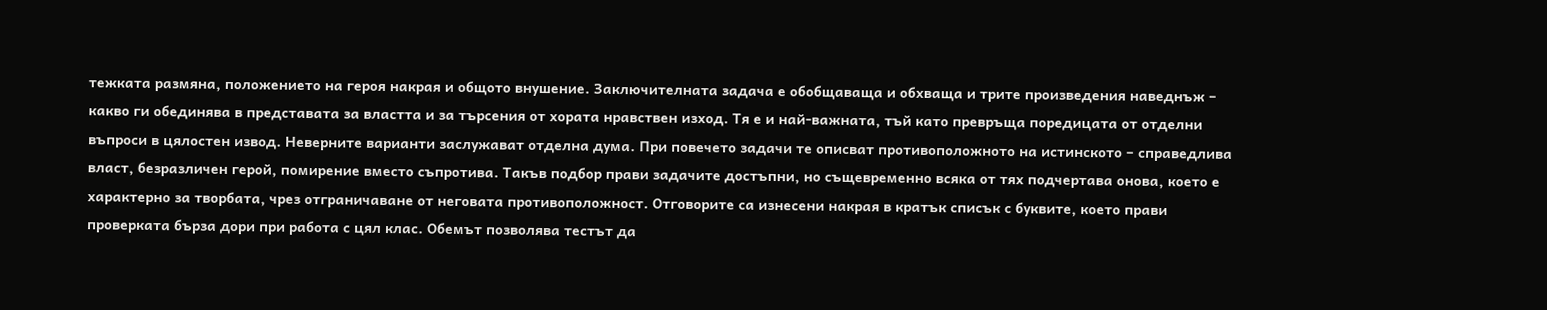тежката размяна, положението на героя накрая и общото внушение. Заключителната задача е обобщаваща и обхваща и трите произведения наведнъж – какво ги обединява в представата за властта и за търсения от хората нравствен изход. Тя е и най-важната, тъй като превръща поредицата от отделни въпроси в цялостен извод. Неверните варианти заслужават отделна дума. При повечето задачи те описват противоположното на истинското – справедлива власт, безразличен герой, помирение вместо съпротива. Такъв подбор прави задачите достъпни, но същевременно всяка от тях подчертава онова, което е характерно за творбата, чрез отграничаване от неговата противоположност. Отговорите са изнесени накрая в кратък списък с буквите, което прави проверката бърза дори при работа с цял клас. Обемът позволява тестът да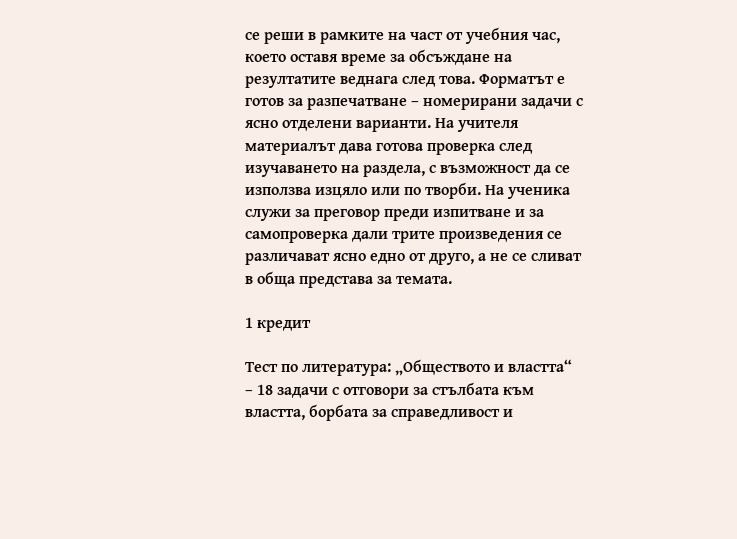се реши в рамките на част от учебния час, което оставя време за обсъждане на резултатите веднага след това. Форматът е готов за разпечатване – номерирани задачи с ясно отделени варианти. На учителя материалът дава готова проверка след изучаването на раздела, с възможност да се използва изцяло или по творби. На ученика служи за преговор преди изпитване и за самопроверка дали трите произведения се различават ясно едно от друго, а не се сливат в обща представа за темата.

1 кредит

Тест по литература: „Обществото и властта“ – 18 задачи с отговори за стълбата към властта, борбата за справедливост и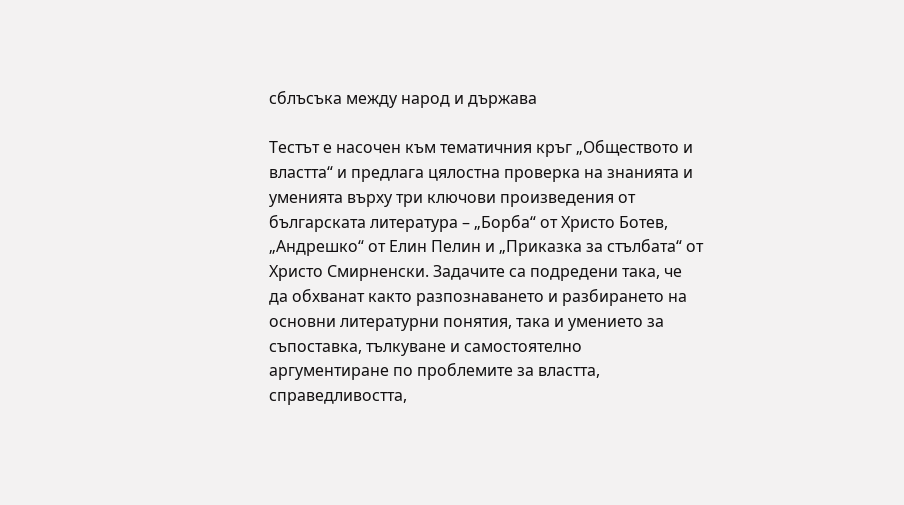сблъсъка между народ и държава

Тестът е насочен към тематичния кръг „Обществото и властта“ и предлага цялостна проверка на знанията и уменията върху три ключови произведения от българската литература – „Борба“ от Христо Ботев, „Андрешко“ от Елин Пелин и „Приказка за стълбата“ от Христо Смирненски. Задачите са подредени така, че да обхванат както разпознаването и разбирането на основни литературни понятия, така и умението за съпоставка, тълкуване и самостоятелно аргументиране по проблемите за властта, справедливостта,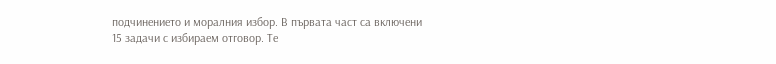подчинението и моралния избор. В първата част са включени 15 задачи с избираем отговор. Те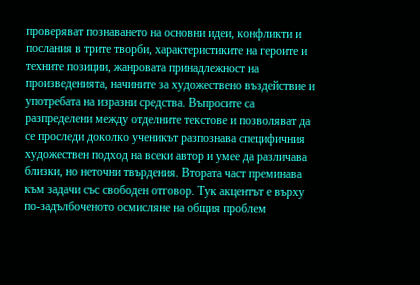проверяват познаването на основни идеи, конфликти и послания в трите творби, характеристиките на героите и техните позиции, жанровата принадлежност на произведенията, начините за художествено въздействие и употребата на изразни средства. Въпросите са разпределени между отделните текстове и позволяват да се проследи доколко ученикът разпознава специфичния художествен подход на всеки автор и умее да различава близки, но неточни твърдения. Втората част преминава към задачи със свободен отговор. Тук акцентът е върху по-задълбоченото осмисляне на общия проблем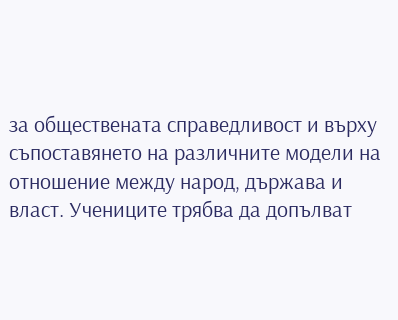за обществената справедливост и върху съпоставянето на различните модели на отношение между народ, държава и власт. Учениците трябва да допълват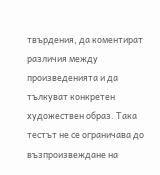твърдения, да коментират различия между произведенията и да тълкуват конкретен художествен образ. Така тестът не се ограничава до възпроизвеждане на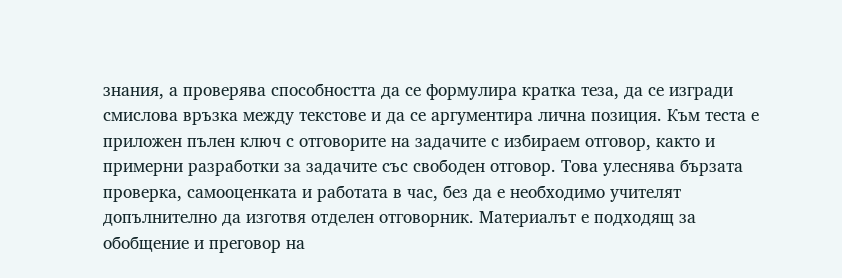знания, а проверява способността да се формулира кратка теза, да се изгради смислова връзка между текстове и да се аргументира лична позиция. Към теста е приложен пълен ключ с отговорите на задачите с избираем отговор, както и примерни разработки за задачите със свободен отговор. Това улеснява бързата проверка, самооценката и работата в час, без да е необходимо учителят допълнително да изготвя отделен отговорник. Материалът е подходящ за обобщение и преговор на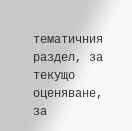тематичния раздел, за текущо оценяване, за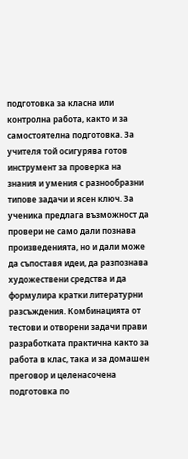подготовка за класна или контролна работа, както и за самостоятелна подготовка. За учителя той осигурява готов инструмент за проверка на знания и умения с разнообразни типове задачи и ясен ключ. За ученика предлага възможност да провери не само дали познава произведенията, но и дали може да съпоставя идеи, да разпознава художествени средства и да формулира кратки литературни разсъждения. Комбинацията от тестови и отворени задачи прави разработката практична както за работа в клас, така и за домашен преговор и целенасочена подготовка по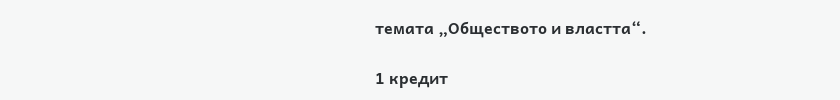темата „Обществото и властта“.

1 кредит